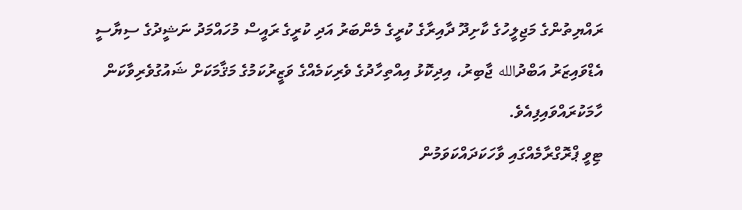ރައްޔިތުންގެ މަޖިލީހުގެ ކާށިދޫ ދާއިރާގެ ކުރީގެ މެންބަރު އަދި ކުރީގެ ރައީސް މުހައްމަދު ނަޝީދުގެ ސިޔާސީ އެޑްވައިޒަރު އަބްދުالله ޖާބިރު، އިދިކޮޅު އިއްތިހާދުގެ ވެރިކަމެއްގެ ވަޒީރުކަމުގެ މަޤާމަކަށް ޝައުގުވެރިވާކަން ހާމަކުރައްވައިފިއެވެ.
ޓިވީ ޕްރޮގްރާމެއްގައި ވާހަކަދައްކަވަމުން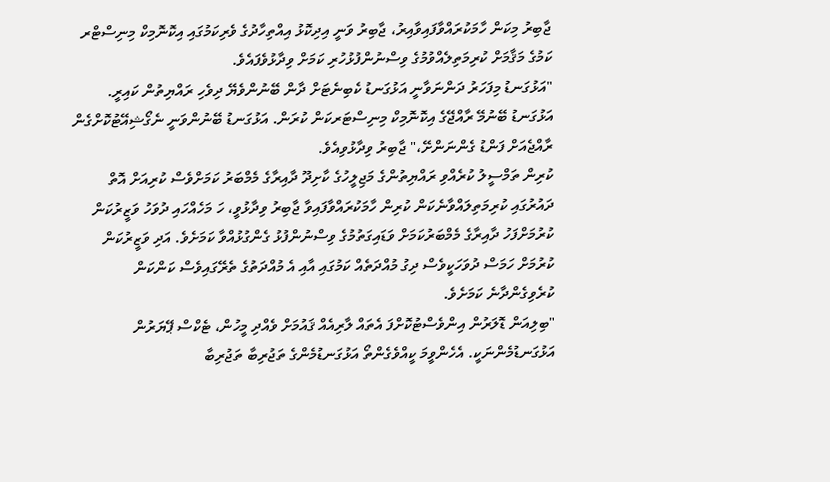ޖާބިރު މިކަން ހާމަކުރައްވާފައިވާއިރު، ޖާބިރު ވަނީ އިދިކޮޅު އިއްތިހާދުގެ ވެރިކަމުގައި އިކޮނޮމިކް މިނިސްޓްރ ކަމުގެ މަޤާމަށް ކުރިމަތިލެއްވުމުގެ ވިސްނުންފުޅުހުރި ކަމަށް ވިދާޅުވެފައެވެ.
"އަޅުގަނޑު މިފަހަރު ދަންނަވާނީ އަޅުގަނޑު ކެބިނެޓަށް ދާން ބޭނުންވެޔޭ ދިވެހި ރައްޔިތުން ކައިރީ. އަޅުގަނޑު ބޭނުމޭ ރާއްޖޭގެ އިކޮނޮމިކް މިނިސްޓަރކަން ކުރަން. އަޅުގަނޑު ބޭނުންވަނީ ނެގޯޝިއޭޓުކޮށްގެން ރާއްޖެއަށް ފަންޑު ގެންނަންށޭ،" ޖާބިރު ވިދާޅުވިއެވެ.
ކުރިން ތަމްސީލު ކުރެއްވި ރައްޔިތުންގެ މަޖިލީހުގެ ކާށިދޫ ދާއިރާގެ މެމްބަރު ކަމަށްވެސް ކުރިއަށް އޮތް ދައުރުގައި ކުރިމަތިލައްވާނެކަން ކުރިން ހާމަކުރައްވާފައިވާ ޖާބިރު ވިދާޅުވީ، ހަ މަހެއްހައި ދުވަހު ވަޒީރުކަން ކުރުމަށްފަހު ދާއިރާގެ މެމްބަރުކަމަށް ވަޑައިގަތުމުގެ ވިސްނުންފުޅު ގެންގުޅުއްވާ ކަމަށެވެ. އަދި ވަޒީރުކަން ކުރުމަށް ހަމަސް ދުވަހަކީވެސް ދިގު މުއްދަތެއް ކަމުގައި އާއި އެ މުއްދަތުގެ ތެރޭގައިވެސް ކަންކަން ކުރެވިގެންދާނެ ކަމަށެވެ.
"ބިލިއަން ޑޮލަރުން އިންވެސްޓުކޮށްފަ އެތައް ލާރިއެއް ޤައުމަށް ވެއްދި މީހުން، ޓެކްސް ޕޭޔަރުން އަޅުގަނޑުމެންނަކީ. އެހެންވީމަ ކީއްވެގެންތޯ އަޅުގަނޑުމެންގެ ތަޖުރިބާ ތަޖުރިބާ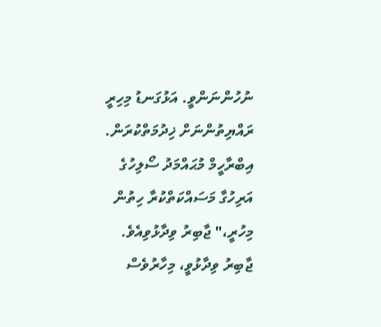ނުހުންނަންވީ. އަޅުގަނޑު މިހިރީ ރައްޔިތުންނަށް ޚިދުމަތްކުރަން. އިބްރާހީމް މުޙައްމަދު ސޯލިހުގެ އަރިހުގާ މަސައްކަތްކުރާ ހިތުން މިހުރީ،" ޖާބިރު ވިދާޅުވިއެވެ.
ޖާބިރު ވިދާޅުވީ، މިހާރުވެސް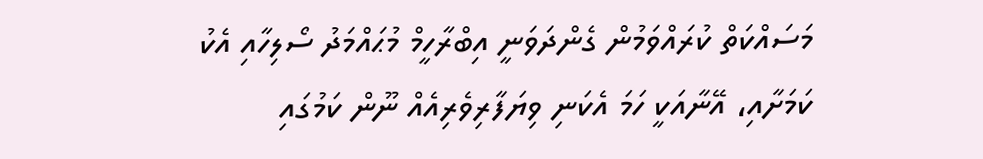މަސައްކަތް ކުރައްވަމުން ގެންދަވަނީ އިބްރާހީމް މުޙައްމަދު ސޯލިހާއި އެކު ކަމަށާއި، އޭނާއަކީ ހަމަ އެކަނި ވިޔަފާރިވެރިއެއް ނޫން ކަމުގައި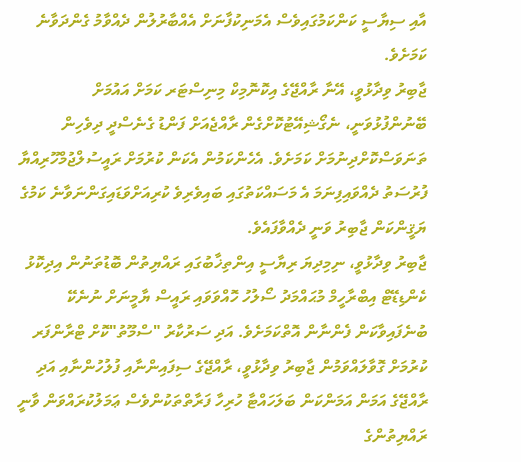އާއި ސިޔާސީ ކަންކަމުގައިވެސް އެމަނިކުފާނަށް އެއްބާރުލުން ދެއްވާމު ގެންދަވާނެ ކަމަށެވެ.
ޖާބިރު ވިދާޅުވީ، އޭނާ ރާއްޖޭގެ އިކޮނޮމިކް މިނިސްޓަރ ކަމަށް އައުމަށް ބޭނުންފުޅުވަނީ، ނެގޯޝިއޭޓުކޮށްގެން ރާއްޖެއަށް ފަންޑު ގެނެސްދީ ދިވެހިން ތަނަވަސްކޮށްދިނުމަށް ކަމަށެވެ. އެހެންކަމުން އެކަން ކުރުމަށް ރައީސުލްޖުމްހޫރިއްޔާ ފުރުސަތު ދެއްވައިފިނަމަ އެ މަސައްކަތުގައި ބައިވެރިވެ ކުރިއަށްވަޑައިގަންނަވާނެ ކަމުގެ ޔަޤީންކަން ޖާބިރު ވަނީ ދެއްވާފައެވެ.
ޖާބިރު ވިދާޅުވީ، ނިމިދިޔަ ރިޔާސީ އިންތިޚާބުގައި ރައްޔިތުން ބޮޑުތަނުން އިދިކޮޅު ކެންޑިޑޭޓް އިބްރާހީމް މުޙައްމަދު ސޯލުހު ހޮއްވަވައި ރައީސް ޔާމީނަށް ނުނެކޭ ބުނެފައިވާކަން ފެންނާން އޮތްކަމަށެވެ. އަދި ސަރުކާރު "ސްމޫތު"ކޮށް ޓްރާންފަރ ކުރުމަށް ގޮވާލައްވަމުން ޖާބިރު ވިދާޅުވީ، ރާއްޖޭގެ ސިފައިންނާއި ފުލުހުންނާއި އަދި ރާއްޖޭގެ އަމަން އަމަންކަން ބަލަހައްޓާ ހުރިހާ ފަރާތްތަކުންވެސް ޢަމަލުކުރައްވަން ވާނީ ރައްޔިތުންގެ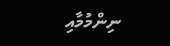ނިންމުމާއި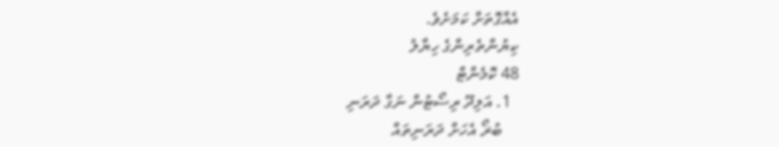އެއްގޮތަށް ކަމަށެވެ.
ކިޔުންތެރިންގެ ހިޔާލު
48 ކޮމެންޓް
  1. އަލިދޫ ރިސޯޓުން ނަގާ ދަރަނި
    ބުޜޯ އެހަށް ދަރަނިތައް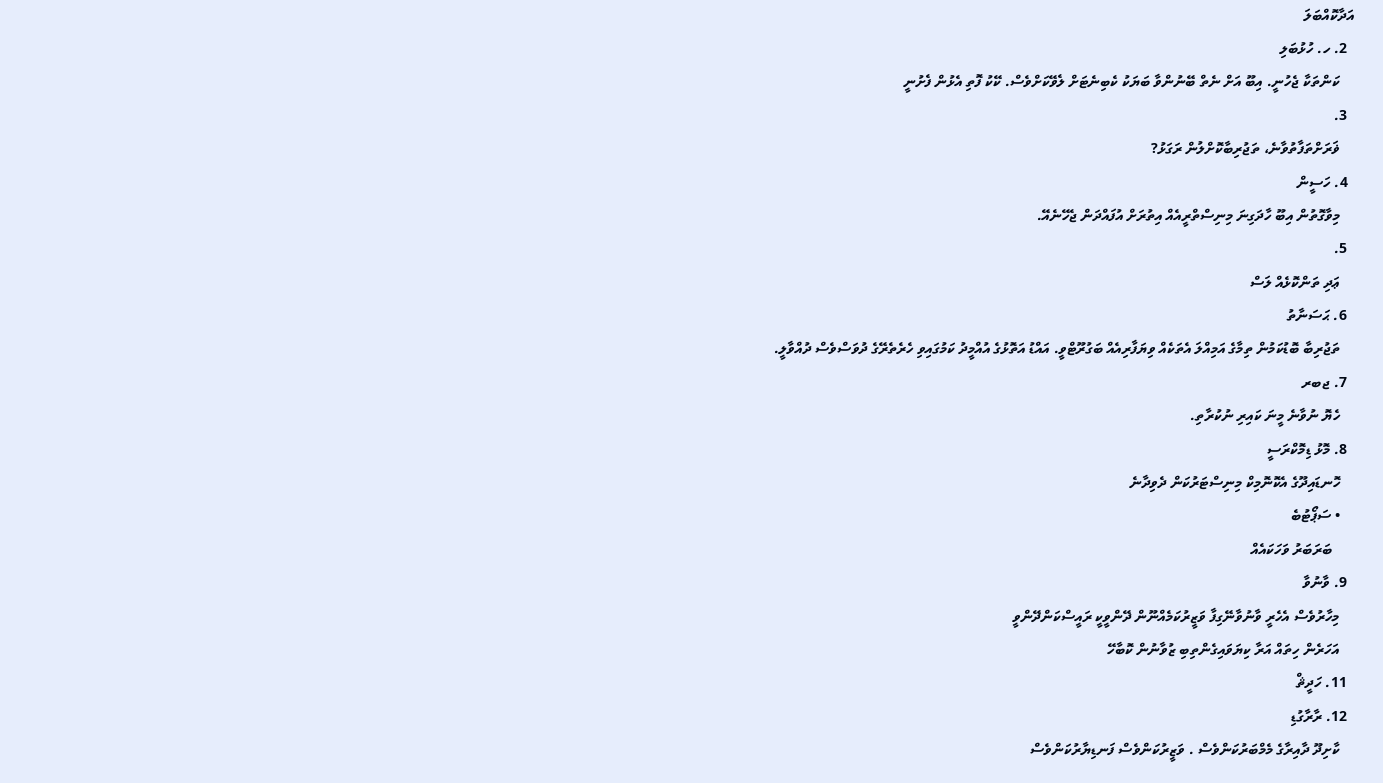އަދާކޮއްބަލަ
  2. ހ. ހުޅުބަލި
    ކަންތަކާ ޖެހުނީ. އިބޫ އަށް ނެތް ބޭނުންވާ ބަޔަކު ކެބިނެޓަށް ލެވޭކަށްވެސް. ކޭކު ފޮތި އެޅުން ފެށުނީ
  3.
    ޥަރަށްތަފާތުވާނެ، ތަޖުރިބާކޮށްލުން ރަގަޅު?
  4. ހަސީން
    މިވާގޮތުން އިބޫ ހާދަގިނަ މިނިސްތްރީއެއް އިތުރަށް އުފައްދަން ޖެހޭނެއޭ.
  5.
    ޢަދި ތަންކޮޅެއް ލަސް
  6. ޙަސަނާތު
    ތަޖުރިބާ ބޮޑުކަމުން ތިމާގެ އަމިއްލަ އެތަކެއް ވިޔަފާރިއެއް ބަގުރޫޓްވީ. އައްޑު އަތޮޅުގެ އުއްމީދު ކަމުގައިވި ހެރެތެރޭގެ ދުވަސްވެސް ދުއްވާލީ.
  7. ޖބރ
    ހެޔޮ ނުވާނެ މީނަ ކައިރި ނުކުރާތި.
  8. މޮޅު ޑިމޮކްރަސީ
    ހޮނޑައިދޫގެ އެކޮނޮމިކް މިނިސްޓަރުކަން ދެވިދާނެ
    • ސަޕޯޓުބެ
      ބަރަބަރު ވަހަކައެއް
  9. ވާނުވާ
    މިހާރުވެސް އެހެރީ ވާނުވާނޭގިފާ ވަޒީރުކަމެއްނޫން ދޭންވީކީ ރައީސްކަންދޭންވީ
    އަހަރެން ހިތައް އަރާ ކިޔަވައިގެންތިބި ޒުވާނުން ކޮބާހޭ
  11. ހަދީޘް
  12. ރާރާގުޑި
    ކާށިދޫ ދާއިރާގެ މެމްބަރުކަންވެސް . ވަޒީރުކަންވެސް ފަނޑިޔާރުކަންވެސް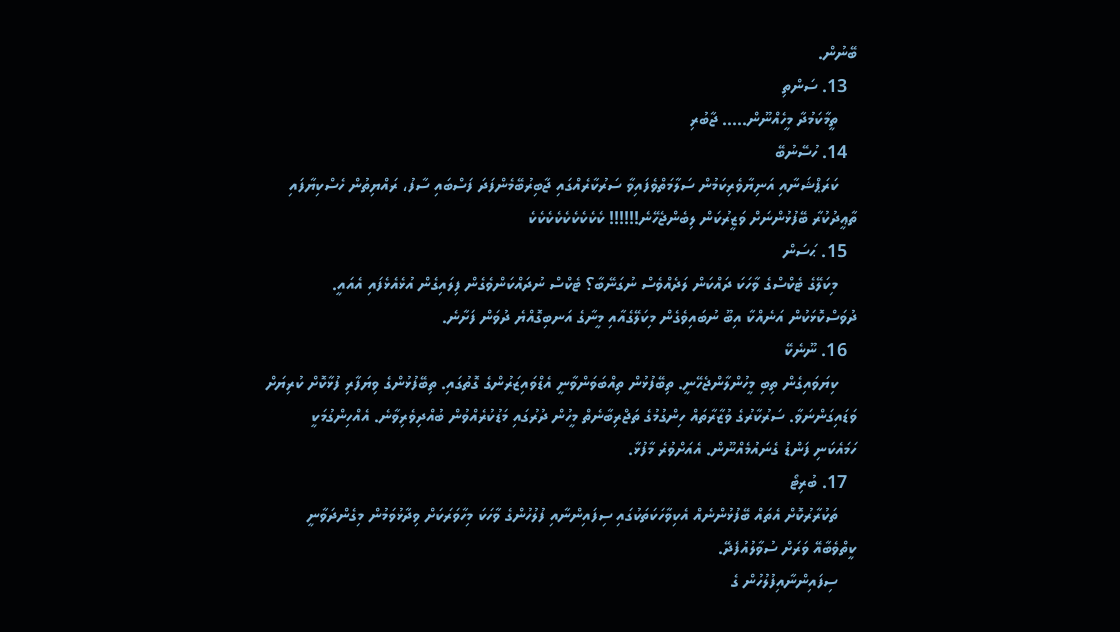ބޭނުން.
  13. ސަންތި
    ތީމާކަމުދާ މީހެއްނޫން..... ޖާބުރި
  14. ހުސޭނުބޭ
    ކަރަޕްޝަނާއި އަނިޔާވެރިކަމުން ސަލާމަތްވެފައިވާ ސަރުކާރެއްގައި ޖާބިރުބޭމެންފަދަ ފަސްބައި ސާފު، ރައްޔިތުން ހެސްކިޔާފައި ތާޢީދުކުރާ ބޭފުޅުންނަށް ވަޒީރުކަން ލިބެންޖެހޭނެ!!!!!! ކެކެކެކެކެކެކެކެކެ
  15. ޙަސަން
    މިކަލޭގެ ޓެކްސްގެ ވާހަކަ ދައްކަން ލަދެއްވެސް ނުގަނޭބާ؟ ޓެކްސް ނުދައްކަންވެގެން ފިލައިގެން އުޅެއެޅެފައި އެއައީ. ދުވަސްކޮޅަކުން އަނެއްކާ އިބޫ ނުބައިވެގެން މިކަލޭގެއާއި މީނާގެ އަނބިގޮއްޔެ ދުވަން ފަށާނެ.
  16. ނޫނެކޭ
    ކިޔަވައިގެން ތިބި މީހުންލާންޖެހޭނީ. ތިބޭފުޅުން ތިއްބަވަންވާނީ އެޑްވައިޒަރުންގެ ގޮތުގައި. ތިބޭފުޅުންގެ ވިޔަފާރި ފުޅާކޮށް ކުރިޔަށް ވަޑައިގަންނަވާ. ސަރުކާރުގެ ވުޒާރާތައް ހިންގުމުގެ ތަޖްރިބާނެތް މީހުން ދުރުގައި މަޑުކުރެއްވުން ބުއްދިވެރިވާނެ. އެއްހިންގުމަކީ ހަމައެކަނި ފަންޑު ގެނައުމެއްނޫން. އެއަށްވުރެ މާފުޅާ.
  17. ބުރިޓޯ
    ތަކުރާރުކޮށް އެތައް ބޭފުޅުންނެއް އެކިވާހަކަތަކުގައި ސިފައިންނާއި ފުލުހުންގެ ވާހަކަ މިހާވަރަކަށް ވިދާޅުވަމުން މިގެންދަވާނީ ކީތްވެބާއޭ ވަރަށް ސުވާލުއުފެދޭ.
    ސިފައިންނާއިފުލުހުން ގެ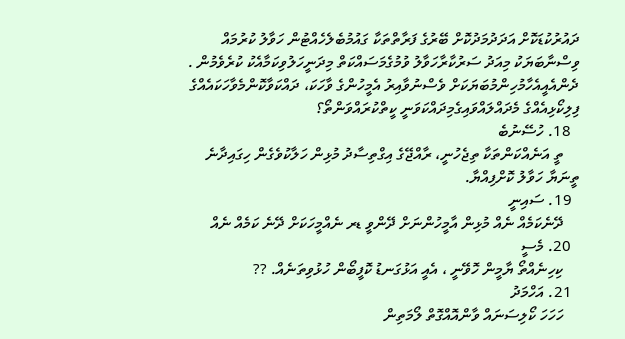ދައުރުކުޑަކޮށް އަދަދުމަދުކޮށް ބޭރުގެ ފަރާތްތަކާ ގައުމުބެލެހެއްޓުން ހަވާލު ކުރުމައް ވިސްނާބަޔަކު މިއަދު ސަރުކާރާހަވާލު ވުމުގެމަސައްކަތް މިދަނީހަލުވިކަމާއެކު ކުރެވެމުން . ދެންއެއީއެހާމުހިންމުބަޔަކަށް ވެސްނުވާއިރު އެމީހުންގެ ވާހަކަ، ދައްކަވާކޮންމެވާހަކައެއްގެ ފިލިކޯޅިއެއްގެ މެދައްލައްވައިގެމިދައްކަވަނީ ކީތްކުރައްވަންތޯ؟
  18. ހުސޭނުބެ
    ތީ އަނެއްކަންތަކާ ތިޖެހުނީ، ރާއްޖޭގެ އިގްތިސާދު މުޅިން ހަލާކުވެގެން ހިގައިދާނެ ތީނަޔާ ހަވާލު ކޮށްފިއްޔާ.
  19. ސައިނީ
    ދޭނެކަމެއް ނެއް މުޅިން އާމީހުންނަށް ދޭންވީ ޑރ ނެއްމީހަކަށް ދޭނެ ކަމެއް ނެއް
  20. މެސީ
    ކިހިނެއްތޯ ޔާމީން ހޮވޭނީ ، އެއީ އަޅުގަނޑު ކޮފީބޯން ހުޅުވިތަނެއް. ??
  21. އަހްމަދު
    ހަހަހަ ކޯލިސަނައް ވާންއޮއްގޮތް ލޯމަތިން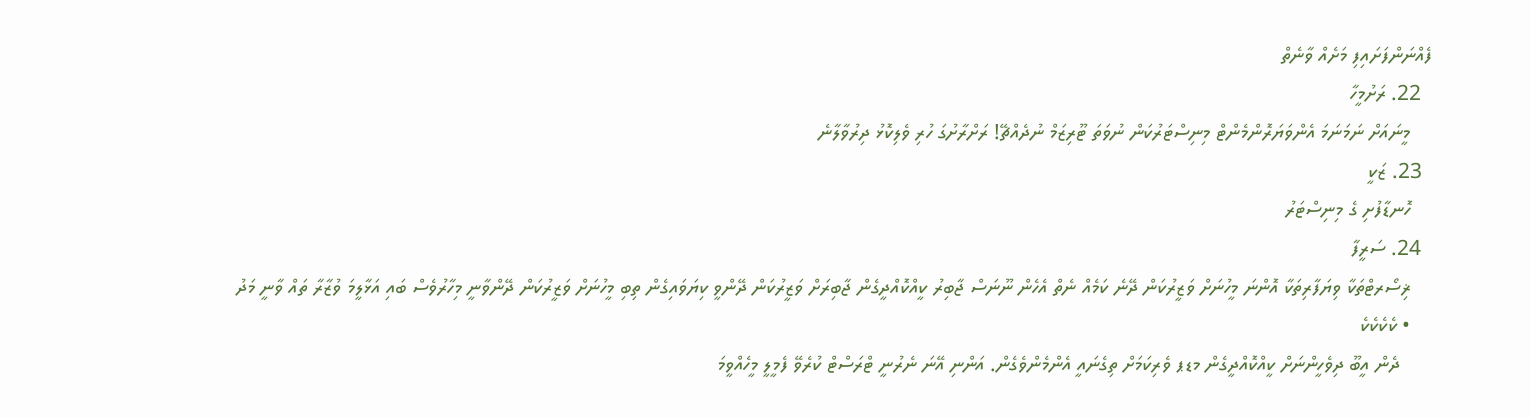ފެއްނަންފަށައިފި މަށެއް ވާނެތް
  22. ރަށުމީހާ
    މީނައަށް ނަމަނަމަ އެންވަޔަރޮންމެންޓް މިނިސްޓަރުކަން ނުވަތަ ޓޫރިޒަމް ނުދެއްޗޭ! ރަށްރާށުގަ ހުރި ވެލިކޮޅު ދިރުވާލާނެ
  23. ޒަކީ
    ހޮނޑާފުށި ގެ މިނިސްޓަރު
  24. ސަރީފާ
    ޜިސޯރޓްތަކާ ވިޔަފާރިތަކާ އޮންނަ މީހުނަށް ވަޒީރުކަން ދޭނެ ކަމެއް ނެތް އެހެން ނޫނަސް ޖާބިރު ކީއްކޮއްދީގެން ޖާބިރަށް ވަޒީރުކަން ދޭންވީ ކިޔަވައިގެން ތިބި މީހުނަށް ވަޒީރުކަން ދޭންވާނީ މިހާރުވެސް ބައި އަޅާލީމަ ވުޒާރާ ތައް ވާނީ މަދު
    • ކެކެކެކެ
      ދެން އީބޫ ދިވެހީންނަށް ކީއްކޮއްދީގެން މޑޕ ވެރިކަމަށް ތިގެނައީ އެންމެންވެގެން. އަންނި އޭނަ ނެރުނީ ޓްރަސްޓް ކުރެވޭ ފެމީލީ މީހެއްވީމަ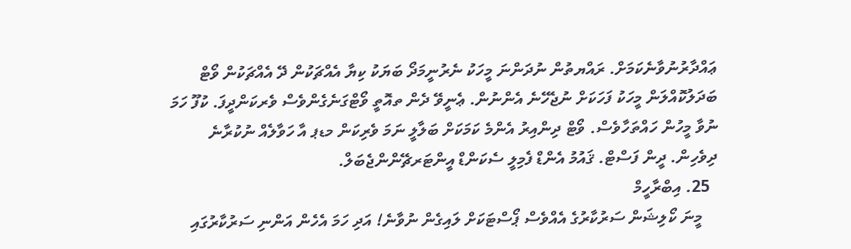ޢައްދާރުނުވާނެކަމަށް. ރައްޔތުން ނުދަންނަ މީހަކު ނެރުނީމަދޯ ބަޔަކު ކިޔާ އެއްޗަކުން ދޭ އެއްޗަކުން ވޯޓް ބަދަލުކޮއްލަން މީހަކު ފަހަކަށް ނުޖެހޭނެ އެންނުން. ޢެނީވޭ ދެން ތއޮތީ ވޯޓްގަނެގެންވެސް ވެރކަންދީފަ. ކުފޫ ހަމަ ނުވާ މީހުން ހައްތަހާވެސް. ވޯޓް ދިންއިރު އެންމެ ކަމަކަށް ބަލާލީ ނަމަ ވެރިކަން މޑޕ އާ ހަވާލެއް ނުކުރާނެ ދިވެހިން. ދީން ފަސްޓް. ޤައުމު އެންޑް ފެމިލީ ސެކަންޑް އީންޓަރޗޭންންޖެބަލް.
  25. އިބްރާހީމް
    މީނަ ކޯލިޝަން ސަރުކާރުގެ އެއްވެސް ޕޯސްޓަކަށް ލައިގެން ނުވާނެ! އަދި ހަމަ އެހެން އަންނި ސަރުކާރުގައި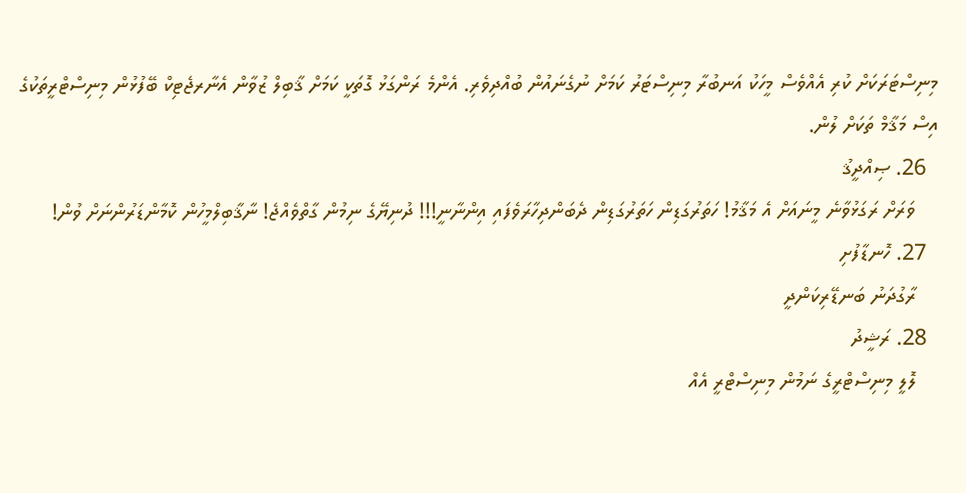މިނިސްޓަރަކަށް ކުރި އެއްވެސް މީހަކު އަނބުރާ މިނިސްޓަރު ކަމަށް ނުގެނައުން ބުއްދިވެރި. އެންމެ ރަންގަޅު ގޮތަކީ ކަމަށް ޤާބިލް ޒުވާން އެނާރޖެޓިކް ބޭފުޅުން މިނިސްޓްރީތަކުގެ އިސް މަޤާމް ތަކަށް ލުން.
  26. ޞިއްދީޤު
    ވަރަށް ރަގަޅުވާނެ މީނައަށް އެ މަޤާމު! ހަތަރުގަޑިން ހަތަރުގަޑިން ދެބަންދިހާރަވެފައި އިންނާނީ!!! ދުނިޔޭގެ ނިމުން ގާތްވެއްޖެ! ނާޤާބިލްމީހުން ކޮމާންޑަރުންނަށް ވުން!
  27. ހޮނޑާފުށި
    ރާގުދަނު ބަނޑޭރިކަންދީ
  28. ރަޝީދު
    ލޮލީ މިނިސްޓްރީގެ ނަމުން މިނިސްޓްރީ އެއް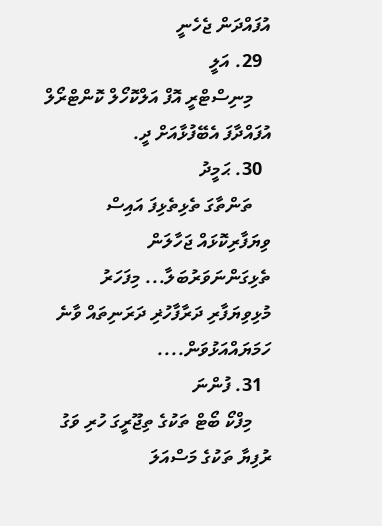އުފައްދަން ޖެހެނީ
  29. އަލީ
    މިނިސްޓްރީ އޮފް އަލްކޮހޯލް ކޮންޓްރޯލް އުފައްދާފަ އެބޭފުޅާއަށް ދީ.
  30. ޙަމީދު
    ތަންތާގަ ތެޅިތެޅިފަ އައިސް ވިޔަފާރިކޮޅައް ޖަހާލަން ތެޅިގަންނަވަރުބަލާ... މިފަހަރު މުޅިވިޔަފާރި ދަރާފާހުޜި ދަރަނިތައް ވާނެ ހަމަޔައްއަޅުވަން....
  31. ފުންނަ
    މިފްކޯ ބޯޓް ތަކުގެ ތިޖޫރީގަ ހުރި ވަގު ރުފިޔާ ތަކުގެ މަސްއަލަ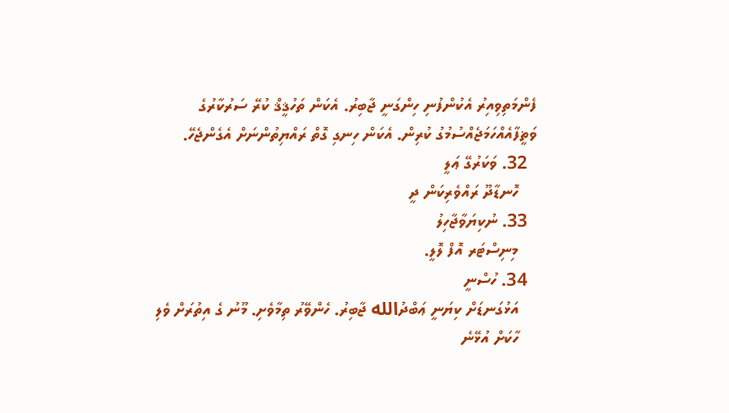ފެންމަތިވިއިރު އެކުންފުނި ހިންގަނީ ޖާބިރު. އެކަން ތަހުޤީޤް ކުރޭ ސަރުކާރުގެ ވަޡީފާއެއްހަމަޖެއްސުމުގު ކުރިން. އެކަން ހިނގި ގޮތް ރައްޔިތުންނަށް އެގެންޖެހޭ.
  32. ވަކަރުގޭ ޢަލީ
    ހޮނޑާދޫ ރައްވެރިކަން ދީ
  33. ނުކިޔަވާޖާހިލު
    މިނިސްޓަރ އޮފް ލޮލީ.
  34. ހުސްނީ
    އަޅުގަނޑަށް ކިޔަނީ ޢަބްދުالله ޖާބިރު. ހެންވޭރު ތިމާވެށި. މޫނު ގެ އިތުރަށް ވެލި
    ހާކަށް އުޅޭނެ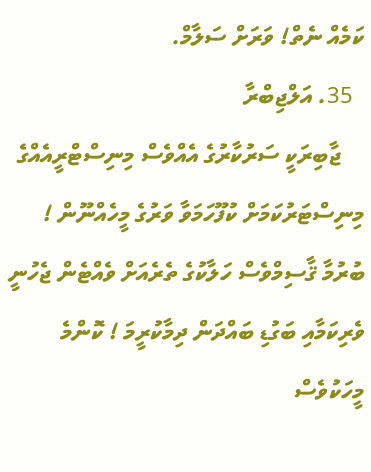ކަމެއް ނެތް! ވަރަށް ސަލާމް.
  35. އަލްޖިބްރާ
    ޖާބިރަކީ ސަރުކާރުގެ އެއްވެސް މިނިސްޓްރީއެއްގެ މިނިސްޓަރުކަމަށް ކުފޫހަމަވާ ވަރުގެ މީހެއްނޫން ! ބުރުމާ ޤާސިމްވެސް ހަލާކުގެ ތެރެއަށް ވެއްޓެން ޖެހުނީ ވެރިކަމާއި ބަގުޑި ބައްދަން ދިމާކުރީމަ ! ކޮންމެ މީހަކުވެސް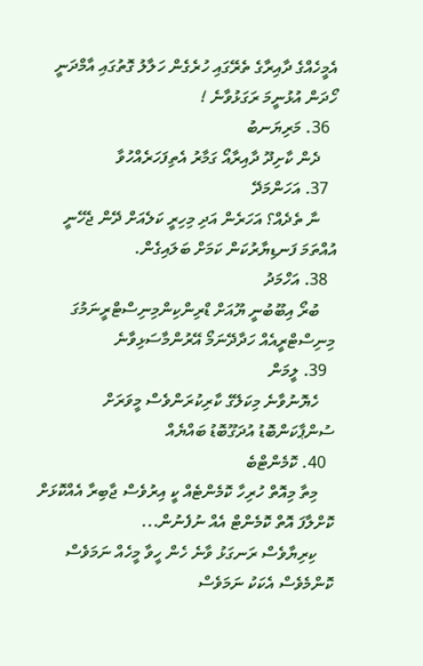އެމީހެއްގެ ދާއިރާގެ ތެރޭގައި ހުރެގެން ހަލާލު ގޮތުގައި އާމްދަނީ ހޯދަން އުޅުނީމަ ރަގަޅުވާނެ !
  36. މަރިޔަނބު
    ދެން ކާށިދޫ ދާއިރާއޯ ގަމާރު އެތިފަހަރެއްހުވާ
  37. އަހަންމަދޭ
    ނާ ތެދެއް؟ އަހަރެން އަދި މިހިރީ ކަލެއަށް ދޭން ޖެހޭނީ އުއްތަމަ ފަނޑިޔާރުކަން ކަމަށް ބަލައިގެން.
  38. އަހްމަދު
    ބުރޯ އިބޫބުނީ ޔޫއަށް ޑްރިންކިންމިނިސްޓްރީނަމުގަ މިނިސްޓްރީއެއް ހަދާދޭނަމޯ އޭރުންމާސަޅިވާނެ
  39. ލީމަން
    ހެޔޮނުވާނެ މިކަލޭގެ ކާރިކުރަންވެސް މީވަރަށް ސުންޕާކަންބޮޑު އުދަގޫބޮޑު ބައްޔެއް
  40. ކޮމެންޓްބެ
    މިތާ މިއޮތް ހުރިހާ ކޮމެންޓެއް ކީ އިރުވެސް ޖާބިރާ އެއްކޮޅަށް ކޮށްލާފަ އޮތް ކޮމެންޓް އެއް ނުފެނުން...
    ކިރިޔާވެސް ރަނގަޅު ވާނެ ހެން ހީވާ މީހެއް ނަމަވެސް ކޮންމެވެސް އެކަކު ނަމަވެސް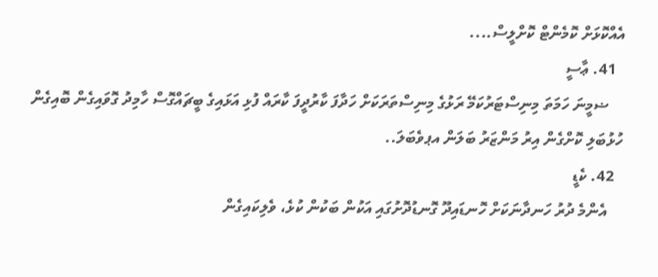އެއްކޮޅަށް ކޮމެންޓް ކޮށްލީސް....
  41. ޢާސީ
    ޟމީނަ ހަމަތަ މިނިސްޓަރުކަމޭ ރަޅުގެ މިނިސްތަރަކަށް ހަދާފަ ކާރުދީފަ ކާރައް ފުޅި އަޅައިގެ ބީޗައްގޮސް ހާމިދު ގޮވައިގެން ބޮއިގެން ހުޅުބަލި ކޮށްގެން އިރު މަންޒަރު ބަލަން އޕވެބަލަ..
  42. ކެޑީ
    އެންމެ ދުރު ހަނދާނަކަށް ހޮނޑައިދޫ ގޮނޑުދޮށުގައި އަކުން ބަކުން ކުޅެ، ވެލިކައިގެން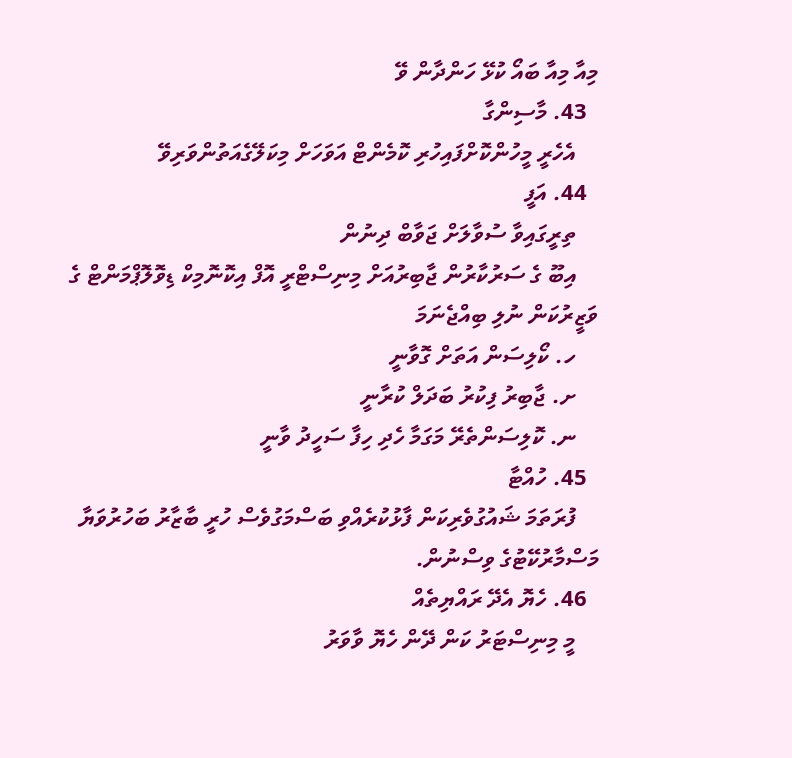މިއާ މިއާ ބައޯ ކުޅޭ ހަންދާން ވޭ
  43. މާސިންގާ
    އެހެރީ މީހުންކޮށްފައިހުރި ކޮމެންޓް އަވަހަށް މިކަލޭގެއަތުންވަރިވޭ
  44. އަފީ
    ތިރީގައިވާ ސުވާލަށް ޖަވާބް ދިނުން
    އިބޫ ގެ ސަރުކާރުން ޖާބިރުއަށް މިނިސްޓްރީ އޮފް އިކޮނޮމިކް ޑިވޮލޮޕްމަންޓް ގެ ވަޒީރުކަން ނުލި ބިއްޖެނަމަ
    ހ. ކޯލިސަން އަތަށް ގޮވާނީ
    ށ. ޖާބިރު ފިކުރު ބަދަލް ކުރާނީ
    ނ. ކޮލިސަންތެރޭ މަގަމާ ހެދި ހިފާ ސަހީދު ވާނީ
  45. ހުއްޓާ
    ފުރަތަމަ ޝައުގުވެރިކަން ފާޅުކުރެއްވި ބަސްމަގުވެސް ހުރީ ބާޒާރު ބަހުރުވަޔާ މަސްމާރުކޭޓުގެ ވިސްނުން.
  46. ހެޔޮ އެދޭ ރައްޔިތެއް
    މީ މިނިސްޓަރު ކަން ދޭން ހެޔޮ ވާވަރު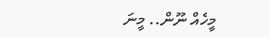މީހެއް ނޫން.. މީނަ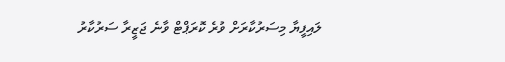ލައިފީޔާ މިސަރުކާރަށް ވުރެ ކޮރަޕްޓް ވާނެ ޖަޒީރާ ސަރުކާރު